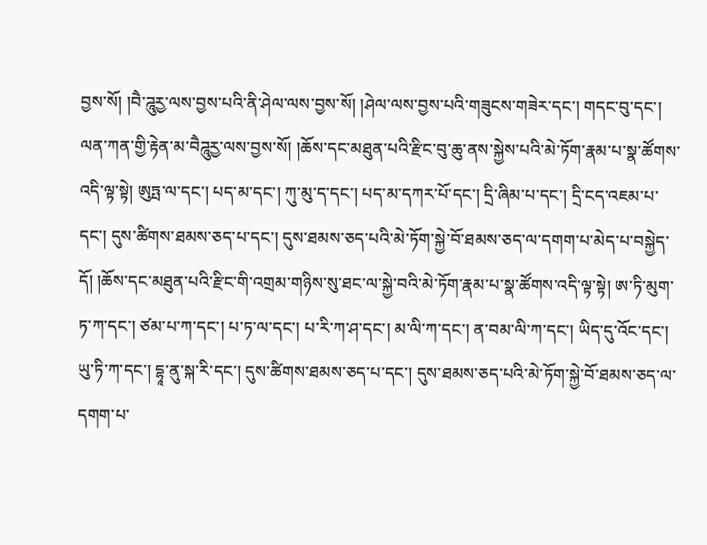བྱས་སོ། །བཻ་ཌཱུརྱ་ལས་བྱས་པའི་ནི་ཤེལ་ལས་བྱས་སོ། །ཤེལ་ལས་བྱས་པའི་གཟུངས་གཟེར་དང་། གདང་བུ་དང་། ལན་ཀན་གྱི་རྟེན་མ་བཻཌཱུརྱ་ལས་བྱས་སོ། །ཆོས་དང་མཐུན་པའི་རྫིང་བུ་ཆུ་ནས་སྐྱེས་པའི་མེ་ཏོག་རྣམ་པ་སྣ་ཚོགས་འདི་ལྟ་སྟེ། ཨུཏྤ་ལ་དང་། པད་མ་དང་། ཀུ་མུ་ད་དང་། པད་མ་དཀར་པོ་དང་། དྲི་ཞིམ་པ་དང་། དྲི་ངད་འཇམ་པ་དང་། དུས་ཚིགས་ཐམས་ཅད་པ་དང་། དུས་ཐམས་ཅད་པའི་མེ་ཏོག་སྐྱེ་བོ་ཐམས་ཅད་ལ་དགག་པ་མེད་པ་བསྐྱེད་དོ། །ཆོས་དང་མཐུན་པའི་རྫིང་གི་འགྲམ་གཉིས་སུ་ཐང་ལ་སྐྱེ་བའི་མེ་ཏོག་རྣམ་པ་སྣ་ཚོགས་འདི་ལྟ་སྟེ། ཨ་ཏི་མུག་ཏ་ཀ་དང་། ཙམ་པ་ཀ་དང་། པ་ཏ་ལ་དང་། པ་རི་ཀ་ཤ་དང་། མ་ལི་ཀ་དང་། ན་བམ་ལི་ཀ་དང་། ཡིད་དུ་འོང་དང་། ཡུ་ཏི་ཀ་དང་། དྷཱ་ནུ་སྐ་རི་དང་། དུས་ཚིགས་ཐམས་ཅད་པ་དང་། དུས་ཐམས་ཅད་པའི་མེ་ཏོག་སྐྱེ་བོ་ཐམས་ཅད་ལ་དགག་པ་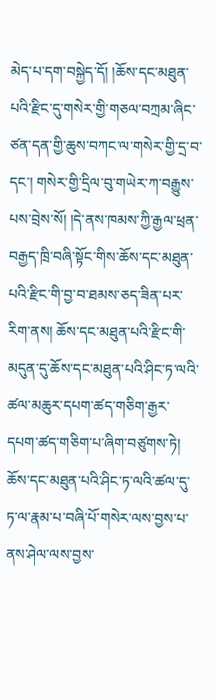མེད་པ་དག་བསྐྱེད་དོ། །ཆོས་དང་མཐུན་པའི་རྫིང་དུ་གསེར་གྱི་གཅལ་བཀྲམ་ཞིང་ཙན་དན་གྱི་ཆུས་བཀང་ལ་གསེར་གྱི་དྲ་བ་དང་། གསེར་གྱི་དྲིལ་བུ་གཡེར་ཀ་བརྒྱུས་པས་བྲེས་སོ། །དེ་ནས་ཁམས་ཀྱི་རྒྱལ་ཕྲན་བརྒྱད་ཁྲི་བཞི་སྟོང་གིས་ཆོས་དང་མཐུན་པའི་རྫིང་གི་བྱ་བ་ཐམས་ཅད་ཟིན་པར་རིག་ནས། ཆོས་དང་མཐུན་པའི་རྫིང་གི་མདུན་དུ་ཆོས་དང་མཐུན་པའི་ཤིང་ཏ་ལའི་ཚལ་མཆུར་དཔག་ཚད་གཅིག་རྒྱར་དཔག་ཚད་གཅིག་པ་ཞིག་བཙུགས་ཏེ། ཆོས་དང་མཐུན་པའི་ཤིང་ཏ་ལའི་ཚལ་དུ་ཏ་ལ་རྣམ་པ་བཞི་པོ་གསེར་ལས་བྱས་པ་ནས་ཤེལ་ལས་བྱས་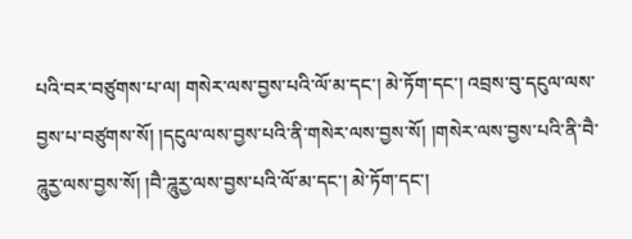པའི་བར་བཙུགས་པ་ལ། གསེར་ལས་བྱས་པའི་ལོ་མ་དང་། མེ་ཏོག་དང་། འབྲས་བུ་དངུལ་ལས་བྱས་པ་བཙུགས་སོ། །དངུལ་ལས་བྱས་པའི་ནི་གསེར་ལས་བྱས་སོ། །གསེར་ལས་བྱས་པའི་ནི་བཻ་ཌཱུརྱ་ལས་བྱས་སོ། །བཻ་ཌཱུརྱ་ལས་བྱས་པའི་ལོ་མ་དང་། མེ་ཏོག་དང་།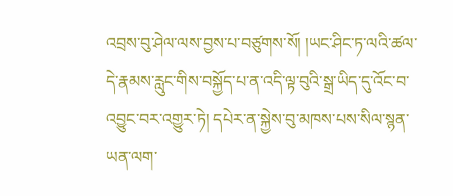འབྲས་བུ་ཤེལ་ལས་བྱས་པ་བཙུགས་སོ། །ཡང་ཤིང་ཏ་ལའི་ཚལ་དེ་རྣམས་རླུང་གིས་བསྐྱོད་པ་ན་འདི་ལྟ་བུའི་སྒྲ་ཡིད་དུ་འོང་བ་འབྱུང་བར་འགྱུར་ཏེ། དཔེར་ན་སྐྱེས་བུ་མཁས་པས་སིལ་སྙན་ཡན་ལག་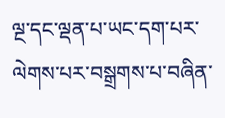ལྔ་དང་ལྡན་པ་ཡང་དག་པར་ལེགས་པར་བསྒྲགས་པ་བཞིན་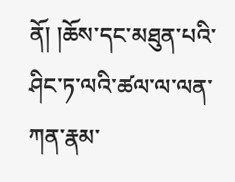ནོ། །ཆོས་དང་མཐུན་པའི་ཤིང་ཏ་ལའི་ཚལ་ལ་ལན་ཀན་རྣམ་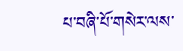པ་བཞི་པོ་གསེར་ལས་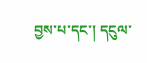བྱས་པ་དང་། དངུལ་